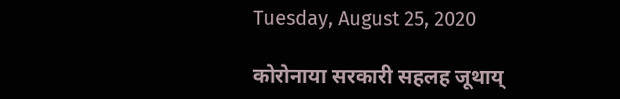Tuesday, August 25, 2020

कोरोनाया सरकारी सहलह जूथाय्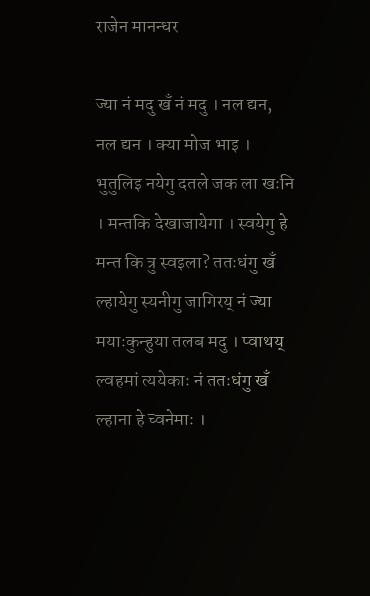राजेन मानन्धर

ज्या नं मदु खँ नं मदु । नल द्यन, नल द्यन । क्या मोज भाइ । भुतुलिइ नयेगु दतले जक ला खःनि । मन्तकि देखाजायेगा । स्वयेगु हे मन्त कि त्रु स्वइला? ततःधंगु खँ ल्हायेगु स्यनीगु जागिरय् नं ज्या मयाःकुन्हुया तलब मदु । प्वाथय् ल्वहमां त्ययेकाः नं ततःधंगु खँ ल्हाना हे च्वनेमाः ।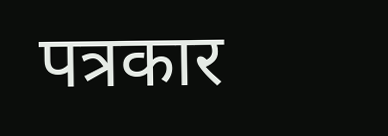पत्रकार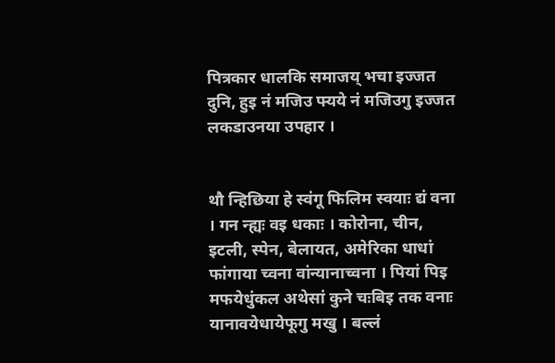पित्रकार धालकि समाजय् भचा इज्जत दुनि, हुइ नं मजिउ फ्यये नं मजिउगु इज्जत लकडाउनया उपहार ।


थौ न्हिछिया हे स्वंगू फिलिम स्वयाः द्यं वना । गन न्ह्यः वइ धकाः । कोरोना, चीन, इटली, स्पेन, बेलायत, अमेरिका धाधां फांगाया च्वना वांन्यानाच्वना । पियां पिइ मफयेधुंकल अथेसां कुने चःबिइ तक वनाः यानावयेधायेफूगु मखु । बल्लं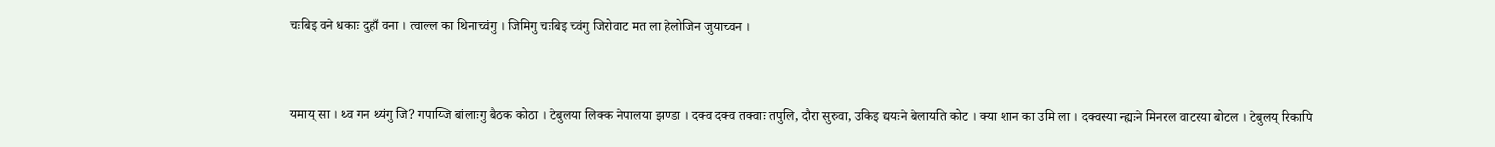चःबिइ वने धकाः दुहाँ वना । त्वाल्ल का थिनाच्वंगु । जिमिगु चःबिइ च्वंगु जिरोवाट मत ला हेलोजिन जुयाच्वन ।


यमाय् सा । थ्व गन थ्यंगु जि? गपाय्जि बांलाःगु बैठक कोठा । टेबुलया लिक्क नेपालया झण्डा । दक्व दक्व तक्वाः तपुलि, दौरा सुरुवा, उकिइ द्ययःने बेलायति कोट । क्या शान का उमि ला । दक्वस्या न्ह्यःने मिनरल वाटरया बोटल । टेबुलय् रिकापि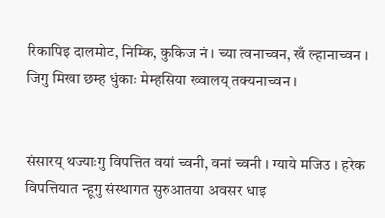रिकापिइ दालमोट, निम्कि, कुकिज नं । च्या त्वनाच्वन, खँ ल्हानाच्वन । जिगु मिखा छम्ह धुंकाः मेम्हसिया ख्वालय् तक्यनाच्वन ।


संसारय् थज्याःगु विपत्तित वयां च्वनी, वनां च्वनी । ग्याये मजिउ । हरेक विपत्तियात न्हूगु संस्थागत सुरुआतया अवसर धाइ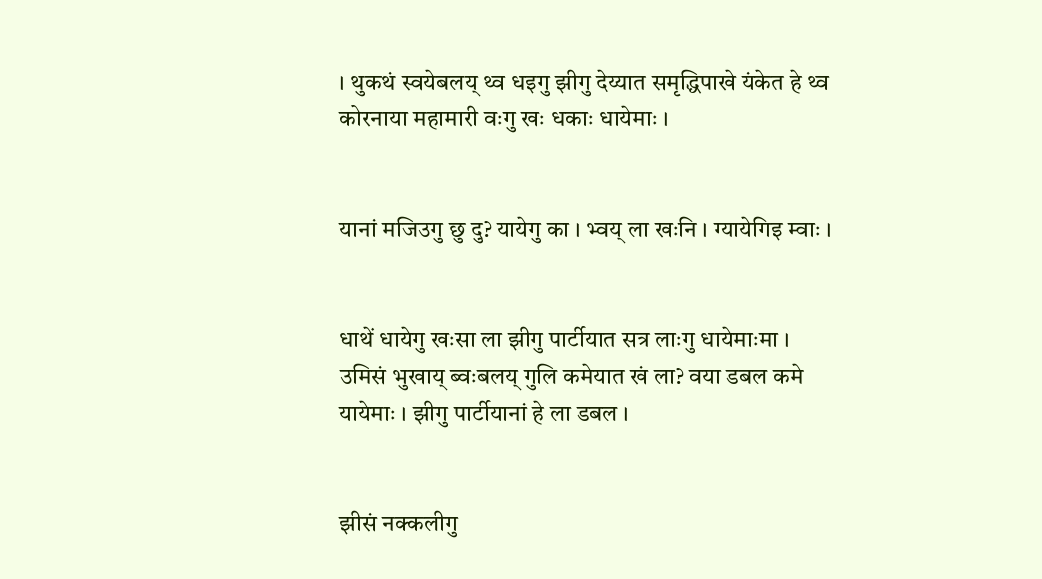। थुकथं स्वयेबलय् थ्व धइगु झीगु देय्यात समृद्धिपाखे यंकेत हे थ्व कोरनाया महामारी वःगु खः धकाः धायेमाः ।


यानां मजिउगु छु दु? यायेगु का । भ्वय् ला खःनि । ग्यायेगिइ म्वाः ।


धाथें धायेगु खःसा ला झीगु पार्टीयात सत्र लाःगु धायेमाःमा । उमिसं भुखाय् ब्वःबलय् गुलि कमेयात खं ला? वया डबल कमे यायेमाः । झीगु पार्टीयानां हे ला डबल ।


झीसं नक्कलीगु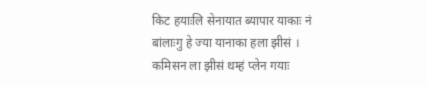किट हयाःलि सेनायात ब्यापार याकाः नं बांलाःगु हे ज्या यानाका हला झीसं । कमिसन ला झीसं थम्हं प्लेन गयाः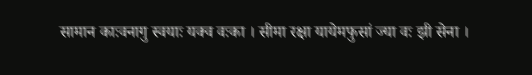सामान काःवनागु स्वयाः यक्व वःका । सीमा रक्षा यायेमफुसां ज्या वः झी सेना ।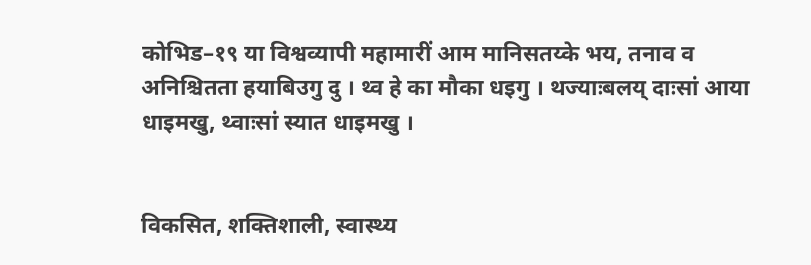कोभिड–१९ या विश्वव्यापी महामारीं आम मानिसतय्के भय, तनाव व अनिश्चितता हयाबिउगु दु । थ्व हे का मौका धइगु । थज्याःबलय् दाःसां आया धाइमखु, थ्वाःसां स्यात धाइमखु ।


विकसित, शक्तिशाली, स्वास्थ्य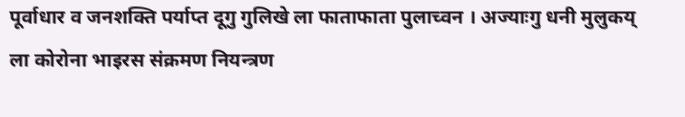पूर्वाधार व जनशक्ति पर्याप्त दूगु गुलिखे ला फाताफाता पुलाच्वन । अज्याःगु धनी मुलुकय् ला कोरोना भाइरस संक्रमण नियन्त्रण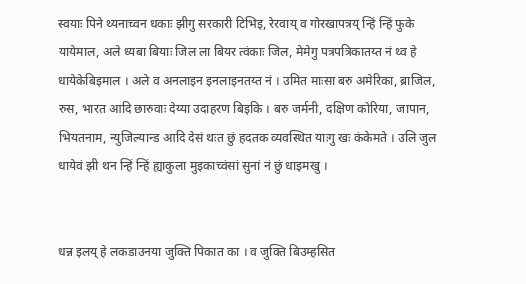स्वयाः पिने थ्यनाच्वन धकाः झीगु सरकारी टिभिइ, रेरवाय् व गोरखापत्रय् न्हिं न्हिं फुके यायेमाल, अले ध्यबा बियाः जिल ला बियर त्वंकाः जिल, मेमेगु पत्रपत्रिकातय्त नं थ्व हे धायेकेबिइमाल । अले व अनलाइन इनलाइनतय्त नं । उमित माःसा बरु अमेरिका, ब्राजिल, रुस, भारत आदि छारुवाः देय्या उदाहरण बिइकि । बरु जर्मनी, दक्षिण कोरिया, जापान, भियतनाम, न्युजिल्यान्ड आदि देसं थःत छुं हदतक व्यवस्थित याःगु खः कंकेमते । उलि जुल धायेवं झी थन न्हिं न्हिं ह्याकुला मुइकाच्वंसां सुनां नं छुं धाइमखु ।


धन्न इलय् हे लकडाउनया जुक्ति पिकात का । व जुक्ति बिउम्हसित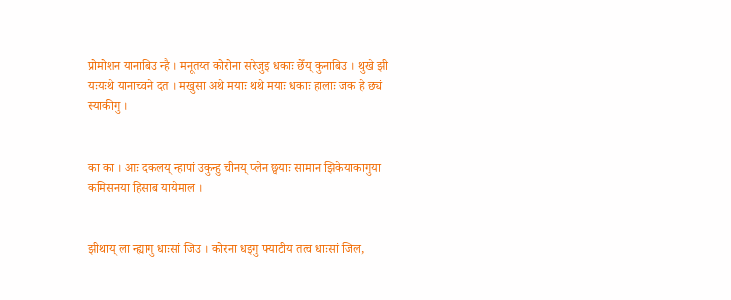प्रोमोशन यानाबिउ न्है । मनूतय्त कोरोना सरेजुइ धकाः छेँय् कुनाबिउ । थुखे झी यःयःथे यानाच्वने दत । मखुसा अथे मयाः थथे मयाः धकाः हालाः जक हे छ्यं स्याकीगु ।


का का । आः दकलय् न्हापां उकुन्हु चीनय् प्लेन छ्वयाः सामान झिकेयाकागुया कमिसनया हिसाब यायेमाल ।


झीथाय् ला न्ह्यागु धाःसां जिउ । कोरना धइगु फ्याटीय तत्व धाःसां जिल,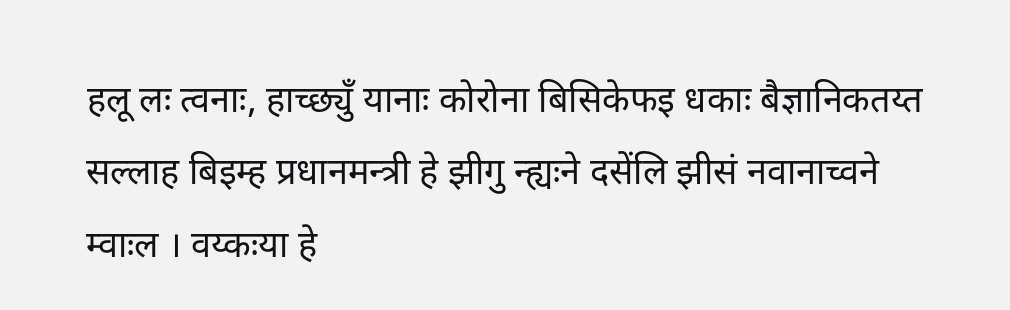हलू लः त्वनाः, हाच्छ्युँ यानाः कोरोना बिसिकेफइ धकाः बैज्ञानिकतय्त सल्लाह बिइम्ह प्रधानमन्त्री हे झीगु न्ह्यःने दसेंलि झीसं नवानाच्वने म्वाःल । वय्कःया हे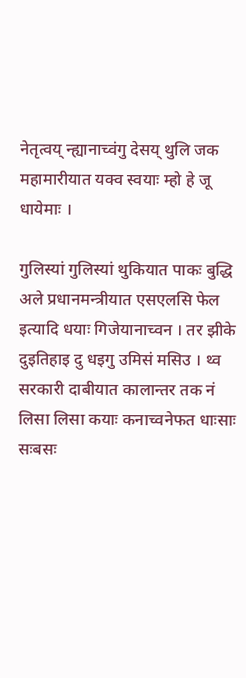नेतृत्वय् न्ह्यानाच्वंगु देसय् थुलि जक महामारीयात यक्व स्वयाः म्हो हे जू धायेमाः ।

गुलिस्यां गुलिस्यां थुकियात पाकः बुद्धि अले प्रधानमन्त्रीयात एसएलसि फेल इत्यादि धयाः गिजेयानाच्वन । तर झीके दुइतिहाइ दु धइगु उमिसं मसिउ । थ्व सरकारी दाबीयात कालान्तर तक नं लिसा लिसा कयाः कनाच्वनेफत धाःसाः सःबसः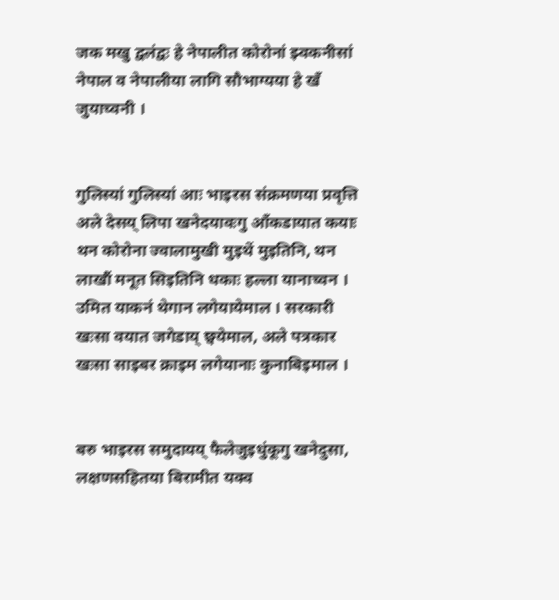जक मखु द्वलंद्वः हे नेपालीत कोरोनां झ्वकनीसां नेपाल व नेपालीया लागि सौभाग्यया हे खँ जुयाच्वनी ।


गुलिस्यां गुलिस्यां आः भाइरस संक्रमणया प्रवृत्ति अले देसय् लिपा खनेदयावःगु आँकडायात कयाः थन कोरोना ज्वालामुखी मुइथें मुइतिनि, थन लाखौं मनूत सिइतिनि धकाः हल्ला यानाच्वन । उमित याकनं थेगान लगेयायेमाल । सरकारी खःसा वयात जगेडाय् छ्वयेमाल, अले पत्रकार खःसा साइबर क्राइम लगेयानाः कुनाबिइमाल ।


बरु भाइरस समुदायय् फैलेजुइधुंकूगु खनेदुसा, लक्षणसहितया बिरामीत यक्व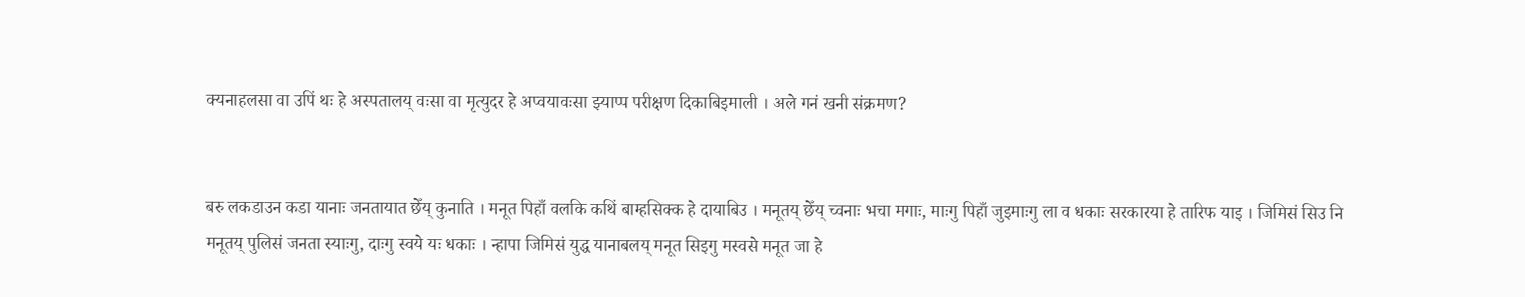क्यनाहलसा वा उपिं थः हे अस्पतालय् वःसा वा मृत्युदर हे अप्वयावःसा झ्याप्प परीक्षण दिकाबिइमाली । अले गनं खनी संक्रमण?


बरु लकडाउन कडा यानाः जनतायात छेँय् कुनाति । मनूत पिहाँ वलकि कथिं बाम्हसिक्क हे दायाबिउ । मनूतय् छेँय् च्वनाः भचा मगाः, माःगु पिहाँ जुइमाःगु ला व धकाः सरकारया हे तारिफ याइ । जिमिसं सिउ नि मनूतय् पुलिसं जनता स्याःगु, दाःगु स्वये यः धकाः । न्हापा जिमिसं युद्ध यानाबलय् मनूत सिइगु मस्वसे मनूत जा हे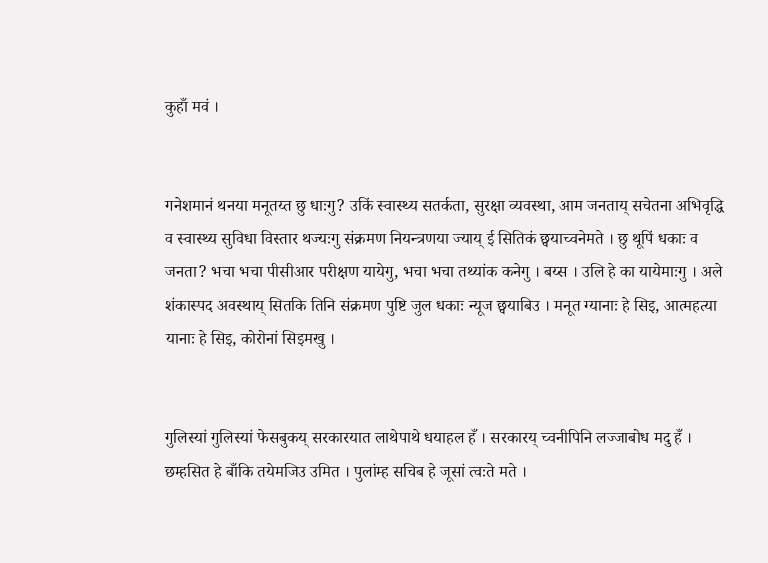कुहाँ मवं ।


गनेशमानं थनया मनूतय्त छु धाःगु? उकिं स्वास्थ्य सतर्कता, सुरक्षा व्यवस्था, आम जनताय् सचेतना अभिवृद्धि व स्वास्थ्य सुविधा विस्तार थज्यःगु संक्रमण नियन्त्रणया ज्याय् ई सितिकं छ्वयाच्वनेमते । छु थूपिं धकाः व जनता? भचा भचा पीसीआर परीक्षण यायेगु, भचा भचा तथ्यांक कनेगु । बय्स । उलि हे का यायेमाःगु । अले शंकास्पद अवस्थाय् सितकि तिनि संक्रमण पुष्टि जुल धकाः न्यूज छ्वयाबिउ । मनूत ग्यानाः हे सिइ, आत्महत्या यानाः हे सिइ, कोरोनां सिइमखु ।


गुलिस्यां गुलिस्यां फेसबुकय् सरकारयात लाथेपाथे धयाहल हँ । सरकारय् च्वनीपिनि लज्जाबोध मदु हँ । छम्हसित हे बाँकि तयेमजिउ उमित । पुलांम्ह सचिब हे जूसां त्वःते मते ।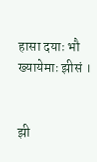हासा दयाः भौ ख्यायेमाः झीसं ।


झी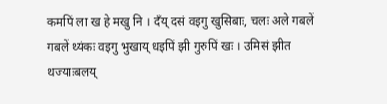कमपिं ला ख हे मखु नि । दँय् दसं वइगु खुसिबाः, चलः अले गबलें गबलें थ्यंकः वइगु भुखाय् धइपिं झी गुरुपिं खः । उमिसं झीत थज्याःबलय्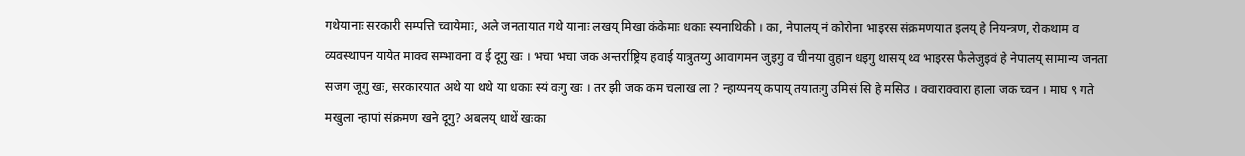गथेयानाः सरकारी सम्पत्ति च्वायेमाः, अले जनतायात गथे यानाः लखय् मिखा कंकेमाः धकाः स्यनाथिकी । का, नेपालय् नं कोरोना भाइरस संक्रमणयात इलय् हे नियन्त्रण, रोकथाम व व्यवस्थापन यायेत माक्व सम्भावना व ई दूगु खः । भचा भचा जक अन्तर्राष्ट्रिय हवाई यात्रुतय्गु आवागमन जुइगु व चीनया वुहान धइगु थासय् थ्व भाइरस फैलेजुइवं हे नेपालय् सामान्य जनता सजग जूगु खः, सरकारयात अथे या थथे या धकाः स्यं वःगु खः । तर झी जक कम चलाख ला ? न्हाय्पनय् कपाय् तयातःगु उमिसं सि हे मसिउ । क्वाराक्वारा हाला जक च्वन । माघ ९ गते मखुला न्हापां संक्रमण खने दूगु? अबलय् धाथें खःका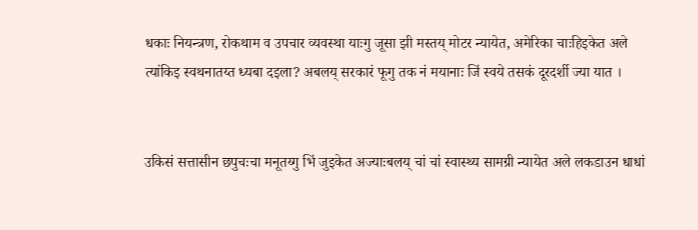धकाः नियन्त्रण, रोकथाम व उपचार व्यवस्था याःगु जूसा झी मस्तय् मोटर न्यायेत, अमेरिका चाःहिइकेत अले त्यांकिइ स्वथनातय्त ध्यबा दइला? अबलय् सरकारं फूगु तक नं मयानाः जिं स्वये तसकं दूरदर्शी ज्या यात ।


उकिसं सत्तासीन छपुचःचा मनूतय्गु भिं जुइकेत अज्याःबलय् चां चां स्वास्थ्य सामग्री न्यायेत अले लकडाउन धाधां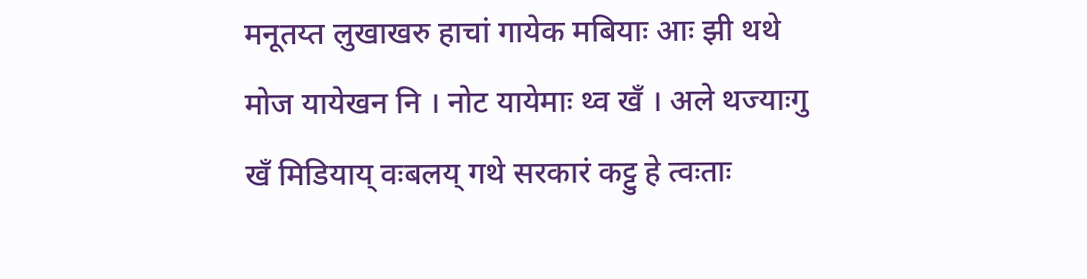मनूतय्त लुखाखरु हाचां गायेक मबियाः आः झी थथे मोज यायेखन नि । नोट यायेमाः थ्व खँ । अले थज्याःगु खँ मिडियाय् वःबलय् गथे सरकारं कट्टु हे त्वःताः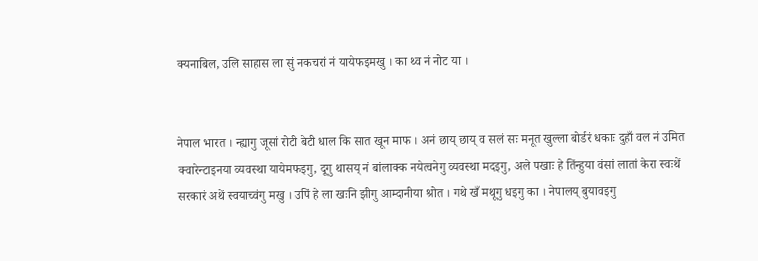क्यनाबिल, उलि साहास ला सुं नकचरां नं यायेफइमखु । का थ्व नं नोट या ।


नेपाल भारत । न्ह्यागु जूसां रोटी बेटी धाल कि सात खून माफ । अनं छाय् छाय् व सलं सः मनूत खुल्ला बोर्डरं धकाः दुहाँ वल नं उमित क्वारेन्टाइनया व्यवस्था यायेमफइगु, दूगु थासय् नं बांलाक्क नयेत्वनेगु व्यवस्था मदइगु, अले पखाः हे तिंन्हुया वंसां लातां केरा स्वःथें सरकारं अथें स्वयाच्वंगु मखु । उपिं हे ला खःनि झीगु आम्दानीया श्रोत । गथे खँ मथूगु धइगु का । नेपालय् बुयावइगु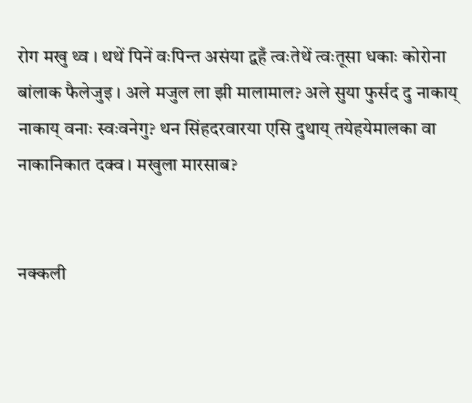रोग मखु थ्व । थथें पिनें वःपिन्त असंया द्वहँ त्वःतेथें त्वःतूसा धकाः कोरोना बांलाक फैलेजुइ । अले मजुल ला झी मालामाल? अले सुया फुर्सद दु नाकाय् नाकाय् वनाः स्वःवनेगु? थन सिंहदरवारया एसि दुथाय् तयेहयेमालका वा नाकानिकात दक्व । मखुला मारसाब?


नक्कली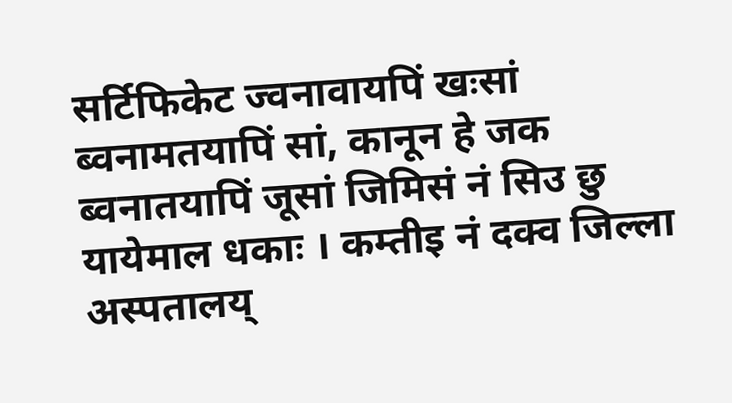सर्टिफिकेट ज्वनावायपिं खःसां ब्वनामतयापिं सां, कानून हे जक ब्वनातयापिं जूसां जिमिसं नं सिउ छु यायेमाल धकाः । कम्तीइ नं दक्व जिल्ला अस्पतालय्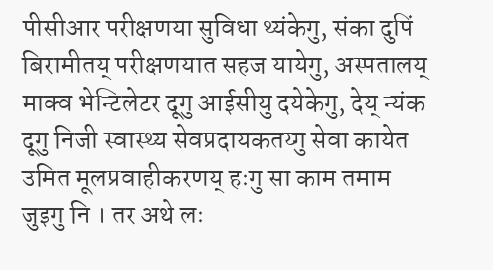पीसीआर परीक्षणया सुविधा थ्यंकेगु, संका दुपिं बिरामीतय् परीक्षणयात सहज यायेगु, अस्पतालय् माक्व भेन्टिलेटर दूगु आईसीयु दयेकेगु, देय् न्यंक दूगु निजी स्वास्थ्य सेवप्रदायकतय्गु सेवा कायेत उमित मूलप्रवाहीकरणय् हःगु सा काम तमाम जुइगु नि । तर अथे लः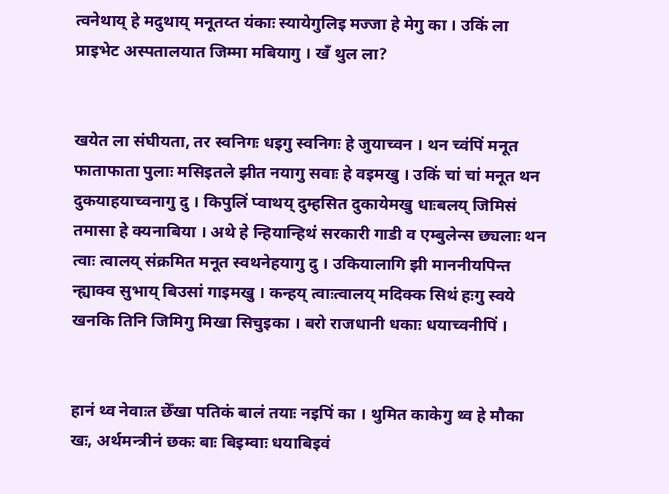त्वनेथाय् हे मदुथाय् मनूतय्त यंकाः स्यायेगुलिइ मज्जा हे मेगु का । उकिं ला प्राइभेट अस्पतालयात जिम्मा मबियागु । खँ थुल ला?


खयेत ला संघीयता, तर स्वनिगः धइगु स्वनिगः हे जुयाच्वन । थन च्वंपिं मनूत फाताफाता पुलाः मसिइतले झीत नयागु सवाः हे वइमखु । उकिं चां चां मनूत थन दुकयाहयाच्वनागु दु । किपुलिं प्वाथय् दुम्हसित दुकायेमखु धाःबलय् जिमिसं तमासा हे क्यनाबिया । अथे हे न्हियान्हिथं सरकारी गाडी व एम्बुलेन्स छ्यलाः थन त्वाः त्वालय् संक्रमित मनूत स्वथनेहयागु दु । उकियालागि झी माननीयपिन्त न्ह्याक्व सुभाय् बिउसां गाइमखु । कन्हय् त्वाःत्वालय् मदिक्क सिथं हःगु स्वये खनकि तिनि जिमिगु मिखा सिचुइका । बरो राजधानी धकाः धयाच्वनीपिं ।


हानं थ्व नेवाःत छेँखा पतिकं बालं तयाः नइपिं का । थुमित काकेगु थ्व हे मौका खः, अर्थमन्त्रीनं छकः बाः बिइम्वाः धयाबिइवं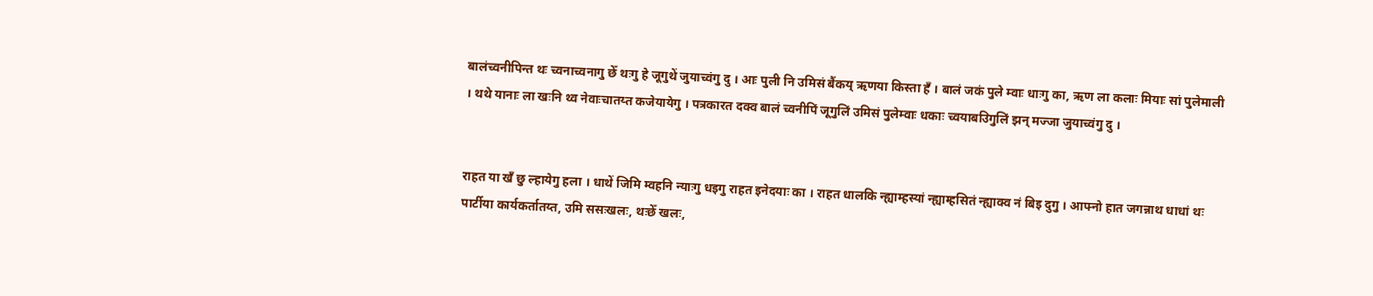बालंच्वनीपिन्त थः च्वनाच्वनागु छेँ थःगु हे जूगुथें जुयाच्वंगु दु । आः पुली नि उमिसं बैंकय् ऋणया किस्ता हँ । बालं जकं पुले म्वाः धाःगु का, ऋण ला कलाः मियाः सां पुलेमाली । थथे यानाः ला खःनि थ्व नेवाःचातय्त कजेयायेगु । पत्रकारत दक्व बालं च्वनीपिं जूगुलिं उमिसं पुलेम्वाः धकाः च्वयाबउिगुलिं झन् मज्जा जुयाच्वंगु दु ।


राहत या खँ छु ल्हायेगु हला । धाथें जिमि म्वहनि न्याःगु धइगु राहत इनेदयाः का । राहत धालकि न्ह्याम्हस्यां न्ह्याम्हसितं न्ह्याक्व नं बिइ दुगु । आफ्नो हात जगन्नाथ धाधां थः पार्टीया कार्यकर्तातय्त, उमि ससःखलः, थःछेँ खलः,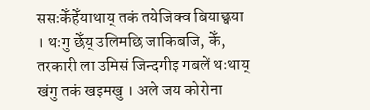ससःकेँहेँयाथाय् तकं तयेजिक्व बियाछ्वया । थःगु छेँय् उलिमछि जाकिबजि, केँ, तरकारी ला उमिसं जिन्दगीइ गबलें थःथाय् खंगु तकं खइमखु । अले जय कोरोना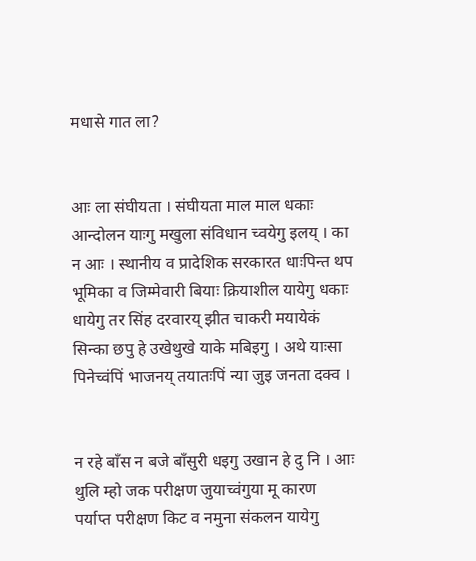मधासे गात ला?


आः ला संघीयता । संघीयता माल माल धकाः आन्दोलन याःगु मखुला संविधान च्वयेगु इलय् । का न आः । स्थानीय व प्रादेशिक सरकारत धाःपिन्त थप भूमिका व जिम्मेवारी बियाः क्रियाशील यायेगु धकाः धायेगु तर सिंह दरवारय् झीत चाकरी मयायेकं सिन्का छपु हे उखेथुखे याके मबिइगु । अथे याःसा पिनेच्वंपिं भाजनय् तयातःपिं न्या जुइ जनता दक्व ।


न रहे बाँस न बजे बाँसुरी धइगु उखान हे दु नि । आः थुलि म्हो जक परीक्षण जुयाच्वंगुया मू कारण पर्याप्त परीक्षण किट व नमुना संकलन यायेगु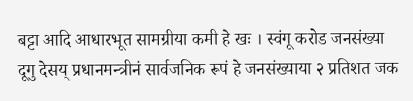बट्टा आदि आधारभूत सामग्रीया कमी हे खः । स्वंगू करोड जनसंख्या दूगु देसय् प्रधानमन्त्रीनं सार्वजनिक रूपं हे जनसंख्याया २ प्रतिशत जक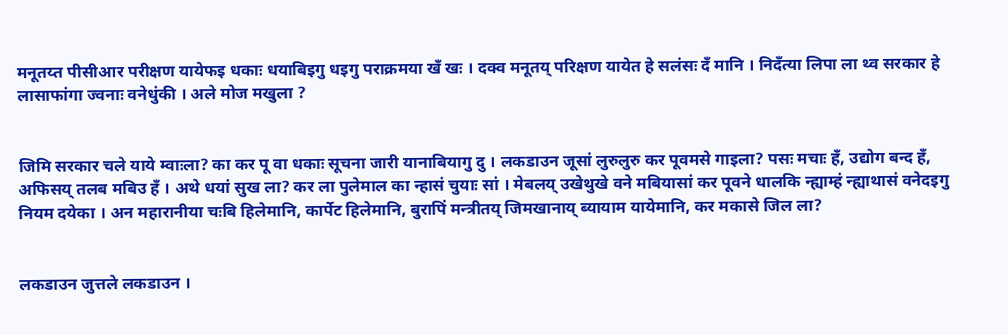मनूतय्त पीसीआर परीक्षण यायेफइ धकाः धयाबिइगु धइगु पराक्रमया खँ खः । दक्व मनूतय् परिक्षण यायेत हे सलंसः दँ मानि । निदँत्या लिपा ला थ्व सरकार हे लासाफांगा ज्वनाः वनेधुंकी । अले मोज मखुला ?


जिमि सरकार चले याये म्वाःला? का कर पू वा धकाः सूचना जारी यानाबियागु दु । लकडाउन जूसां लुरुलुरु कर पूवमसे गाइला? पसः मचाः हँ, उद्योग बन्द हँ, अफिसय् तलब मबिउ हँ । अथे धयां सुख ला? कर ला पुलेमाल का न्हासं चुयाः सां । मेबलय् उखेथुखे वने मबियासां कर पूवने धालकि न्ह्याम्हं न्ह्याथासं वनेदइगु नियम दयेका । अन महारानीया चःबि हिलेमानि, कार्पेट हिलेमानि, बुरापिं मन्त्रीतय् जिमखानाय् ब्यायाम यायेमानि, कर मकासे जिल ला?


लकडाउन जुत्तले लकडाउन ।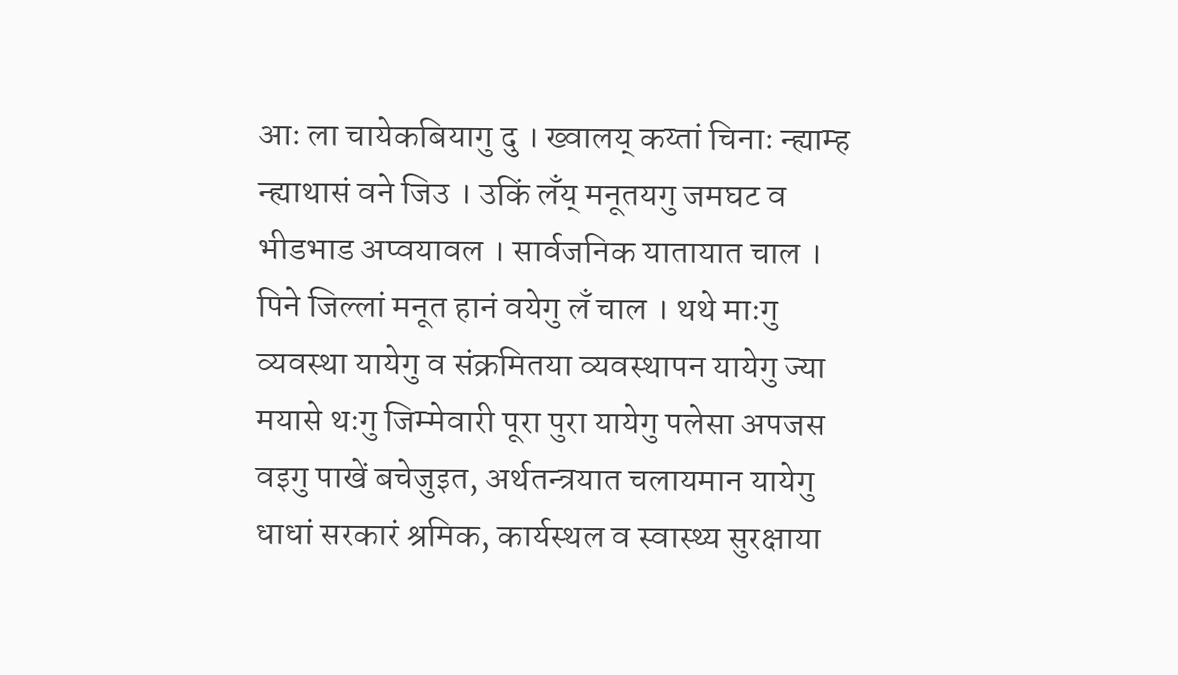आः ला चायेकबियागु दु । ख्वालय् कय्तां चिनाः न्ह्याम्ह न्ह्याथासं वने जिउ । उकिं लँय् मनूतयगु जमघट व भीडभाड अप्वयावल । सार्वजनिक यातायात चाल । पिने जिल्लां मनूत हानं वयेगु लँ चाल । थथे माःगु व्यवस्था यायेगु व संक्रमितया व्यवस्थापन यायेगु ज्या मयासे थःगु जिम्मेवारी पूरा पुरा यायेगु पलेसा अपजस वइगु पाखें बचेजुइत, अर्थतन्त्रयात चलायमान यायेगु धाधां सरकारं श्रमिक, कार्यस्थल व स्वास्थ्य सुरक्षाया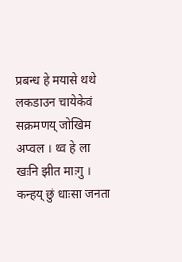प्रबन्ध हे मयासे थथे लकडाउन चायेकेवं सक्रमणय् जोखिम अप्वल । थ्व हे ला खःनि झीत माःगु । कन्हय् छुं धाःसा जनता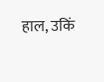हाल, उकिं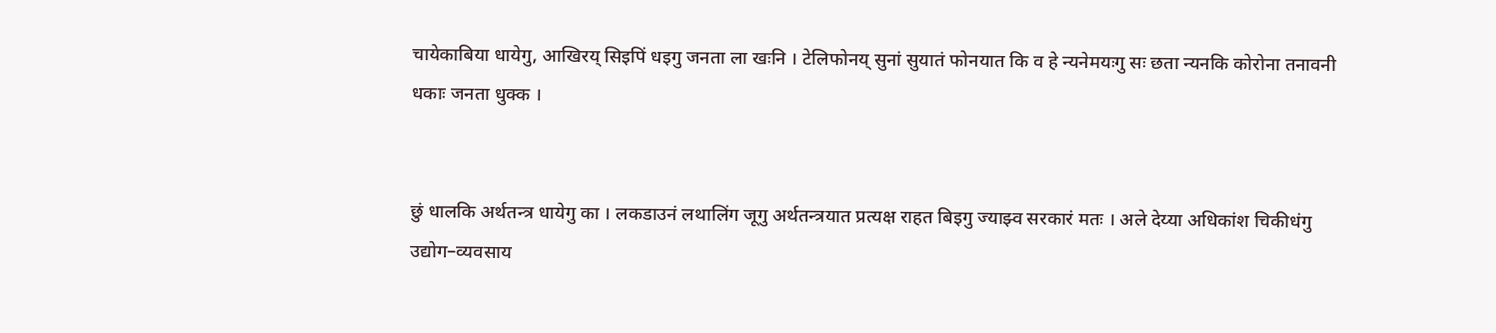चायेकाबिया धायेगु, आखिरय् सिइपिं धइगु जनता ला खःनि । टेलिफोनय् सुनां सुयातं फोनयात कि व हे न्यनेमयःगु सः छता न्यनकि कोरोना तनावनी धकाः जनता धुक्क ।


छुं धालकि अर्थतन्त्र धायेगु का । लकडाउनं लथालिंग जूगु अर्थतन्त्रयात प्रत्यक्ष राहत बिइगु ज्याझ्व सरकारं मतः । अले देय्या अधिकांश चिकीधंगु उद्योग–व्यवसाय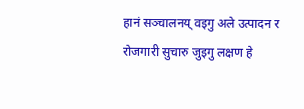हानं सञ्चालनय् वइगु अले उत्पादन र रोजगारी सुचारु जुइगु लक्षण हे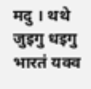मदु । थथे जुइगु धइगु भारतं यक्व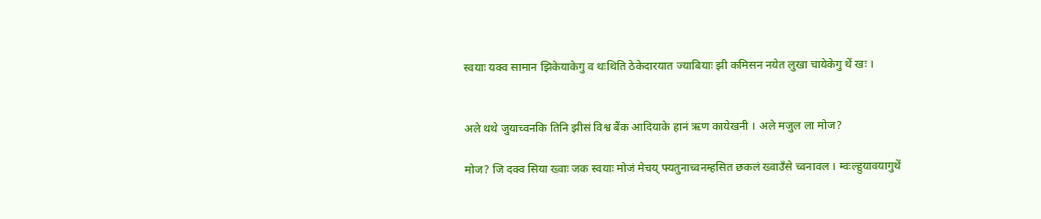स्वयाः यक्व सामान झिकेयाकेगु व थःथिति ठेकेदारयात ज्याबियाः झी कमिसन नयेत लुखा चायेकेगु थें खः ।


अले थथे जुयाच्वनकि तिनि झीसं विश्व बैंक आदियाके हानं ऋण कायेखनी । अले मजुल ला मोज?

मोज? जि दक्व सिया ख्वाः जक स्वयाः मोजं मेचय् फ्यतुनाच्वनम्हसित छकलं ख्वाउँसे च्वनावल । म्वःल्हुयावयागुथें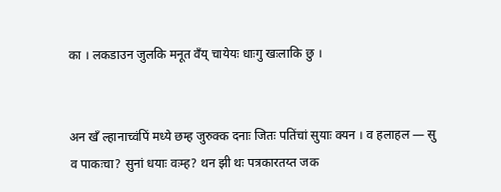का । लकडाउन जुलकि मनूत वँय् चायेयः धाःगु खःलाकि छु ।


अन खँ ल्हानाच्वंपिं मध्ये छम्ह जुरुक्क दनाः जितः पतिंचां सुयाः क्यन । व हलाहल — सु व पाकःचा? सुनां धयाः वःम्ह? थन झी थः पत्रकारतय्त जक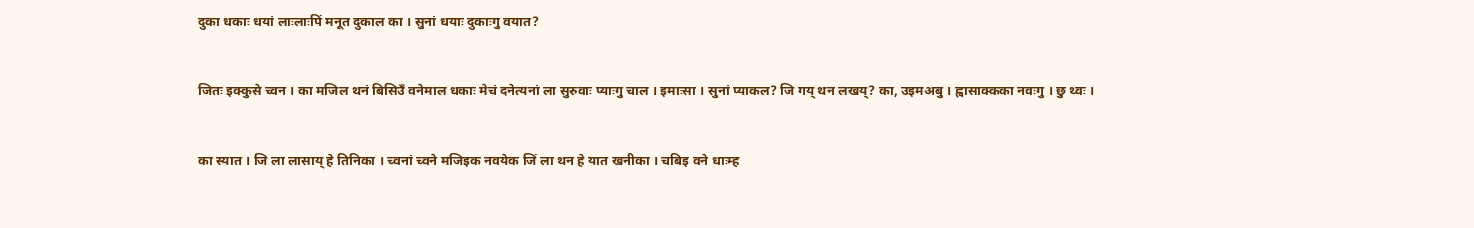दुका धकाः धयां लाःलाःपिं मनूत दुकाल का । सुनां धयाः दुकाःगु वयात?


जितः इक्कुसे च्वन । का मजिल थनं बिसिउँ वनेमाल धकाः मेचं दनेत्यनां ला सुरुवाः प्याःगु चाल । इमाःसा । सुनां प्याकल? जि गय् थन लखय्? का, उइमअबु । ह्वासाक्कका नवःगु । छु थ्वः ।


का स्यात । जि ला लासाय् हे तिनिका । च्वनां च्वने मजिइक नवयेक जिं ला थन हे यात खनीका । चबिइ वने धाःम्ह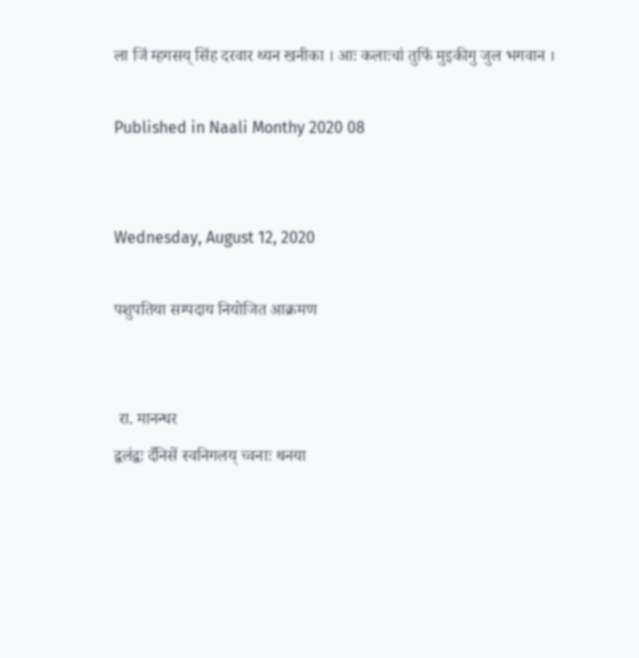ला जिं म्हगसय् सिंह दरवार थ्यन खनीका । आः कलाःचां तुफिं मुइकीगु जुल भगवान ।

Published in Naali Monthy 2020 08


Wednesday, August 12, 2020

पशुपतिया सम्पदाय नियोजित आक्रमण


 रा. मानन्धर
द्वलंद्वः दँनिसें स्वनिगलय् च्वनाः थनया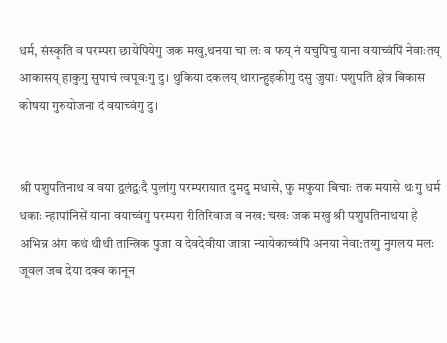धर्म, संस्कृति व परम्परा छायेपियेगु जक मखु,थनया चा लः व फय् नं यचुपिचु याना वयाच्वंपिं नेवाःतय् आकासय् हाकुगु सुपाचं त्वपूवःगु दु। थुकिया दकलय् थारान्हुइकीगु दसु जुयाः पशुपति क्षेत्र बिकास कोषया गुरुयोजना दं वयाच्वंगु दु।


श्री पशुपतिनाथ व वया द्वलंद्वःदै पुलांगु परम्परायात दुमदु मधासे, फु मफुया बिचाः तक मयासे थःगु धर्म धकाः न्हापांनिसें याना वयाच्वंगु परम्परा रीतिरिवाज व नख: चखः जक मखु श्री पशुपतिनाथया हे अभिन्न अंग कथं थीथी तान्त्रिक पुजा व देवदेवीया जात्रा न्यायेकाच्वंपिं अनया नेवा:तय्गु नुगलय मलः जूवल जब देया दक्व कानून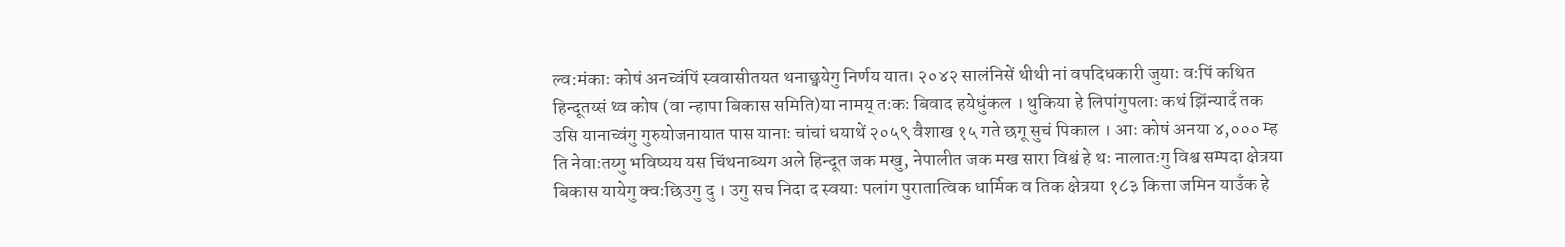ल्व:मंकाः कोषं अनच्वंपिं स्ववासीतयत थनाछ्वयेगु निर्णय यात। २०४२ सालंनिसें थीथी नां वपदिधकारी जुयाः वःपिं कथित हिन्दूतय्सं थ्व कोष (वा न्हापा बिकास समिति)या नामय् तःकः बिवाद हयेधुंकल । थुकिया हे लिपांगुपलाः कथं झिंन्यादँ तक उसि यानाच्वंगु गुरुयोजनायात पास यानाः चांचां धयाथें २०५९ वैशाख १५ गते छगू सुचं पिकाल । आः कोषं अनया ४,००० म्ह ति नेवाःतय्गु भविष्यय यस चिंथनाब्यग अले हिन्दूत जक मखु, नेपालीत जक मख सारा विश्वं हे थः नालातःगु विश्व सम्पदा क्षेत्रया बिकास यायेगु क्वःछिउगु दु । उगु सच निदा द स्वयाः पलांग पुरातात्विक धार्मिक व तिक क्षेत्रया १८३ कित्ता जमिन याउँक हे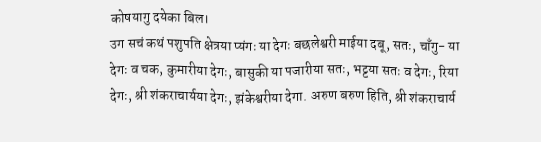कोषयागु दयेका बिल।
उग सचं कथं पशुपति क्षेत्रया प्यंगः या देगः बछलेश्वरी माईया दबू, सतः, चाँगु- या देगः व चक, कुमारीया देगः, बासुकी या पजारीया सतः, भट्टया सतः व देगः, रिया देगः, श्री शंकराचार्यया देगः, झंकेश्वरीया देगा. अरुण बरुण हिति, श्री शंकराचार्य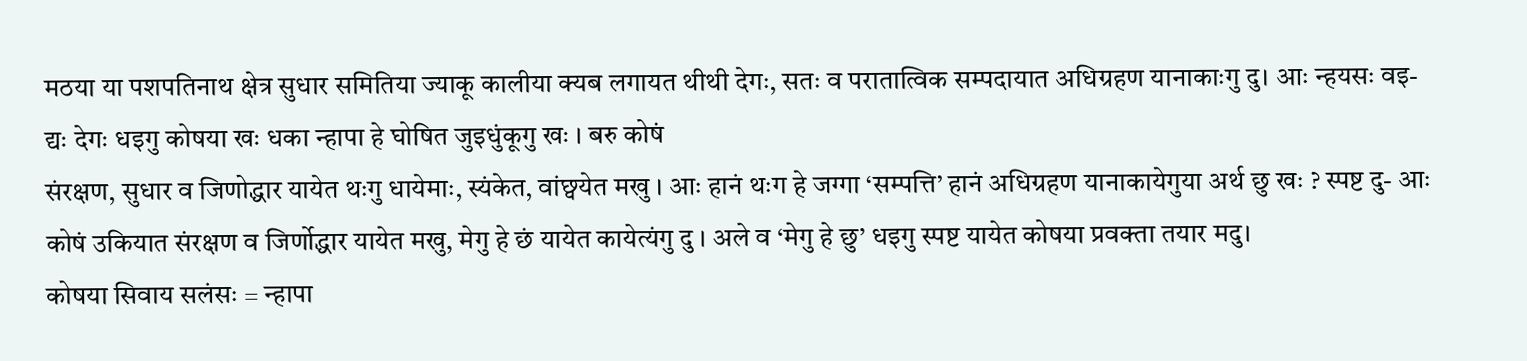मठया या पशपतिनाथ क्षेत्र सुधार समितिया ज्याकू कालीया क्यब लगायत थीथी देगः, सतः व परातात्विक सम्पदायात अधिग्रहण यानाकाःगु दु। आः न्हयसः वइ- द्यः देगः धइगु कोषया खः धका न्हापा हे घोषित जुइधुंकूगु खः । बरु कोषं
संरक्षण, सुधार व जिणोद्धार यायेत थःगु धायेमाः, स्यंकेत, वांछ्वयेत मखु । आः हानं थःग हे जग्गा ‘सम्पत्ति’ हानं अधिग्रहण यानाकायेगुया अर्थ छु खः ? स्पष्ट दु- आः कोषं उकियात संरक्षण व जिर्णोद्धार यायेत मखु, मेगु हे छं यायेत कायेत्यंगु दु । अले व ‘मेगु हे छु’ धइगु स्पष्ट यायेत कोषया प्रवक्ता तयार मदु।
कोषया सिवाय सलंसः = न्हापा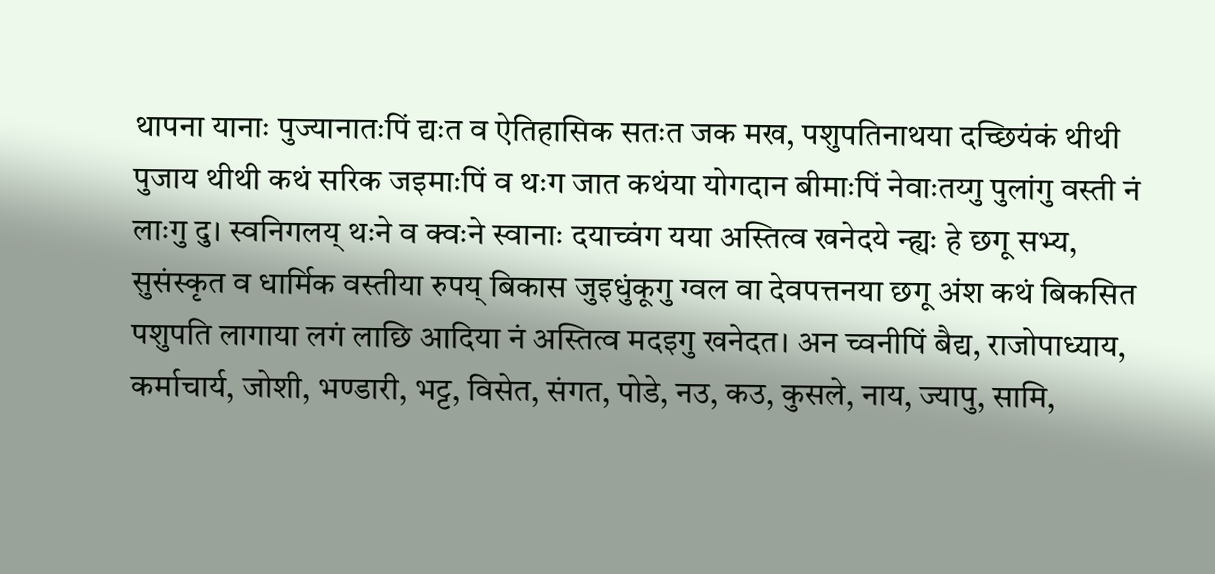थापना यानाः पुज्यानातःपिं द्यःत व ऐतिहासिक सतःत जक मख, पशुपतिनाथया दच्छियंकं थीथी पुजाय थीथी कथं सरिक जइमाःपिं व थःग जात कथंया योगदान बीमाःपिं नेवाःतय्गु पुलांगु वस्ती नं लाःगु दु। स्वनिगलय् थःने व क्वःने स्वानाः दयाच्वंग यया अस्तित्व खनेदये न्ह्यः हे छगू सभ्य, सुसंस्कृत व धार्मिक वस्तीया रुपय् बिकास जुइधुंकूगु ग्वल वा देवपत्तनया छगू अंश कथं बिकसित पशुपति लागाया लगं लाछि आदिया नं अस्तित्व मदइगु खनेदत। अन च्वनीपिं बैद्य, राजोपाध्याय, कर्माचार्य, जोशी, भण्डारी, भट्ट, विसेत, संगत, पोडे, नउ, कउ, कुसले, नाय, ज्यापु, सामि,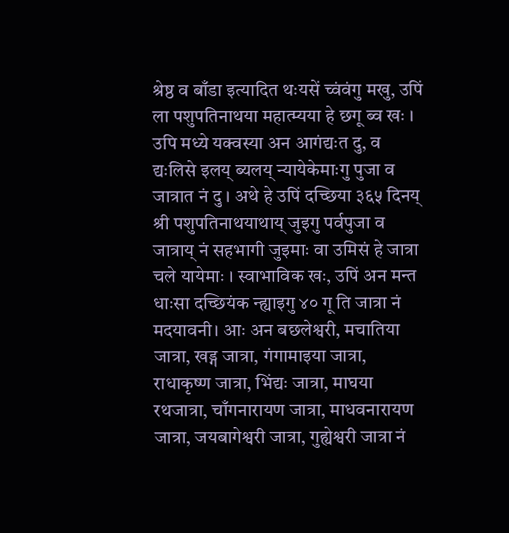श्रेष्ठ व बाँडा इत्यादित थःयसें च्वंवंगु मखु, उपिं ला पशुपतिनाथया महात्म्यया हे छगू ब्व खः । उपि मध्ये यक्वस्या अन आगंद्यःत दु, व द्यःलिसे इलय् ब्यलय् न्यायेकेमाःगु पुजा व जात्रात नं दु । अथे हे उपिं दच्छिया ३६५ दिनय् श्री पशुपतिनाथयाथाय् जुइगु पर्वपुजा व जात्राय् नं सहभागी जुइमाः वा उमिसं हे जात्रा चले यायेमाः । स्वाभाविक खः, उपिं अन मन्त धाःसा दच्छियंक न्ह्याइगु ४० गू ति जात्रा नं मदयावनी। आः अन बछलेश्वरी, मचातिया जात्रा, खड्ग जात्रा, गंगामाइया जात्रा, राधाकृष्ण जात्रा, भिंद्यः जात्रा, माघया रथजात्रा, चाँगनारायण जात्रा, माधवनारायण जात्रा, जयबागेश्वरी जात्रा, गुह्येश्वरी जात्रा नं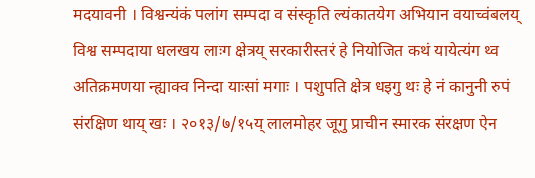मदयावनी । विश्वन्यंकं पलांग सम्पदा व संस्कृति ल्यंकातयेग अभियान वयाच्वंबलय् विश्व सम्पदाया धलखय लाःग क्षेत्रय् सरकारीस्तरं हे नियोजित कथं यायेत्यंग थ्व अतिक्रमणया न्ह्याक्व निन्दा याःसां मगाः । पशुपति क्षेत्र धइगु थः हे नं कानुनी रुपं संरक्षिण थाय् खः । २०१३/७/१५य् लालमोहर जूगु प्राचीन स्मारक संरक्षण ऐन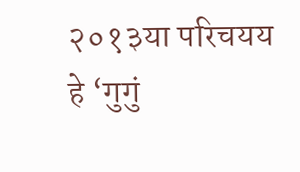२०१३या परिचयय हे ‘गुगुं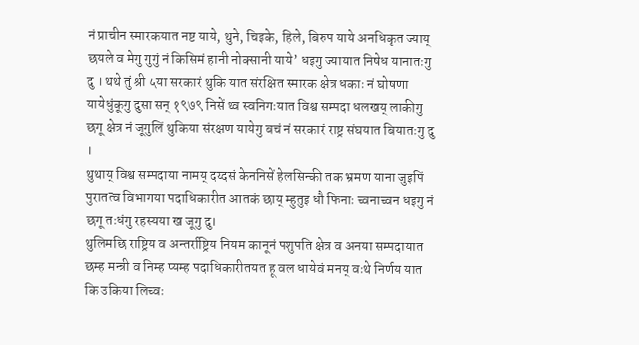नं प्राचीन स्मारकयात नष्ट याये, थुने, चिइके, हिले, बिरुप याये अनधिकृत ज्याय् छयले व मेगु गुगुं नं किसिमं हानी नोक्सानी याये’ धइगु ज्यायात निषेध यानातःगु दु । थथे तुं श्री ५या सरकारं थुकि यात संरक्षित स्मारक क्षेत्र धकाः नं घोषणा यायेधुंकूगु दुसा सन् १९७९ निसें थ्व स्वनिगःयात विश्व सम्पदा धलखय् लाकीगु छगू क्षेत्र नं जूगुलिं थुकिया संरक्षण यायेगु बचं नं सरकारं राष्ट्र संघयात बियातःगु दु ।
थुथाय् विश्व सम्पदाया नामय् दय्दसं केननिसें हेलसिन्की तक भ्रमण याना जुइपिं पुरातत्व विभागया पदाधिकारीत आतकं छाय् म्हुतुइ धौ फिनाः च्वनाच्वन धइगु नं छगू तःधंगु रहस्यया ख जूगु दु।
थुलिमछि राष्ट्रिय व अन्तर्राष्ट्रिय नियम कानूनं पशुपति क्षेत्र व अनया सम्पदायात छम्ह मन्त्री व निम्ह प्यम्ह पदाधिकारीतयत हू वल धायेवं मनय् वःथे निर्णय यात कि उकिया लिच्वः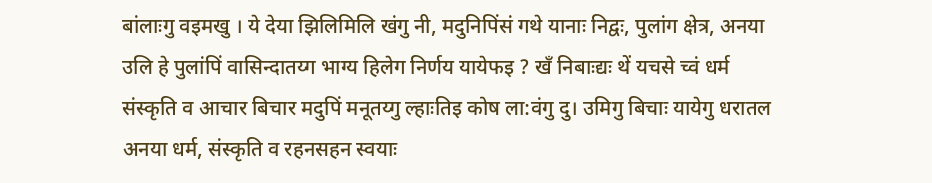बांलाःगु वइमखु । ये देया झिलिमिलि खंगु नी, मदुनिपिंसं गथे यानाः निद्वः, पुलांग क्षेत्र, अनया उलि हे पुलांपिं वासिन्दातय्ग भाग्य हिलेग निर्णय यायेफइ ? खँ निबाःद्यः थें यचसे च्वं धर्म संस्कृति व आचार बिचार मदुपिं मनूतय्गु ल्हाःतिइ कोष ला:वंगु दु। उमिगु बिचाः यायेगु धरातल अनया धर्म, संस्कृति व रहनसहन स्वयाः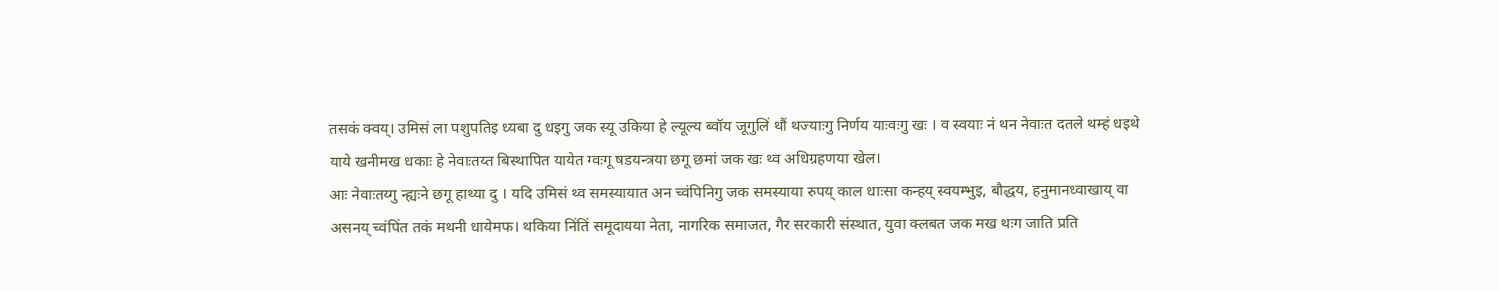तसकं क्वय्। उमिसं ला पशुपतिइ ध्यबा दु धइगु जक स्यू उकिया हे ल्यूल्य ब्वॉय जूगुलिं थौं थज्याःगु निर्णय याःवःगु खः । व स्वयाः नं थन नेवाःत दतले थम्हं धइथे याये खनीमख धकाः हे नेवाःतय्त बिस्थापित यायेत ग्वःगू षडयन्त्रया छगू छमां जक खः थ्व अधिग्रहणया खेल।
आः नेवाःतय्गु न्ह्यःने छगू हाथ्या दु । यदि उमिसं थ्व समस्यायात अन च्वंपिनिगु जक समस्याया रुपय् काल धाःसा कन्हय् स्वयम्भुइ, बौद्धय, हनुमानध्वाखाय् वा असनय् च्वंपिंत तकं मथनी धायेमफ। थकिया निंतिं समूदायया नेता, नागरिक समाजत, गैर सरकारी संस्थात, युवा क्लबत जक मख थःग जाति प्रति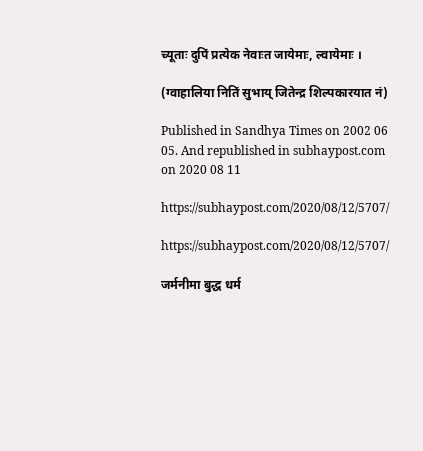च्यूताः दुपिं प्रत्येक नेवाःत जायेमाः, ल्वायेमाः ।

(ग्वाहालिया नितिं सुभाय् जितेन्द्र शिल्पकारयात नं)

Published in Sandhya Times on 2002 06 05. And republished in subhaypost.com  on 2020 08 11

https://subhaypost.com/2020/08/12/5707/

https://subhaypost.com/2020/08/12/5707/

जर्मनीमा बुद्ध धर्म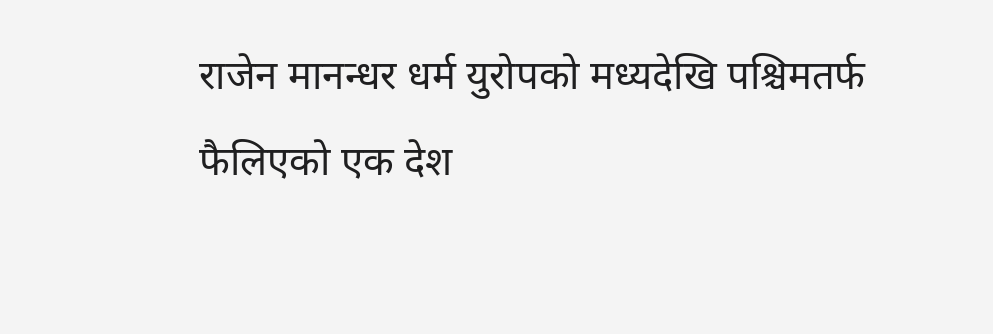राजेन मानन्धर धर्म युरोपको मध्यदेखि पश्चिमतर्फ फैलिएको एक देश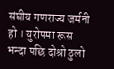संघीय गणराज्य जर्मनी हो । युरोपमा रूस भन्दा पछि दोश्रो ठुलो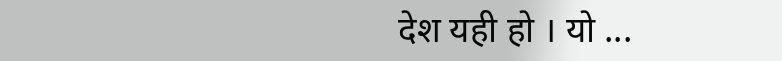देश यही हो । यो ...